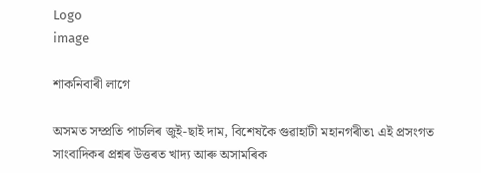Logo
image

শাকনিবাৰী লাগে

অসমত সম্প্ৰতি পাচলিৰ জুই-ছাই দাম, বিশেষকৈ গুৱাহাটী মহানগৰীত৷ এই প্ৰসংগত সাংবাদিকৰ প্ৰশ্নৰ উত্তৰত খাদ্য আৰু অসামৰিক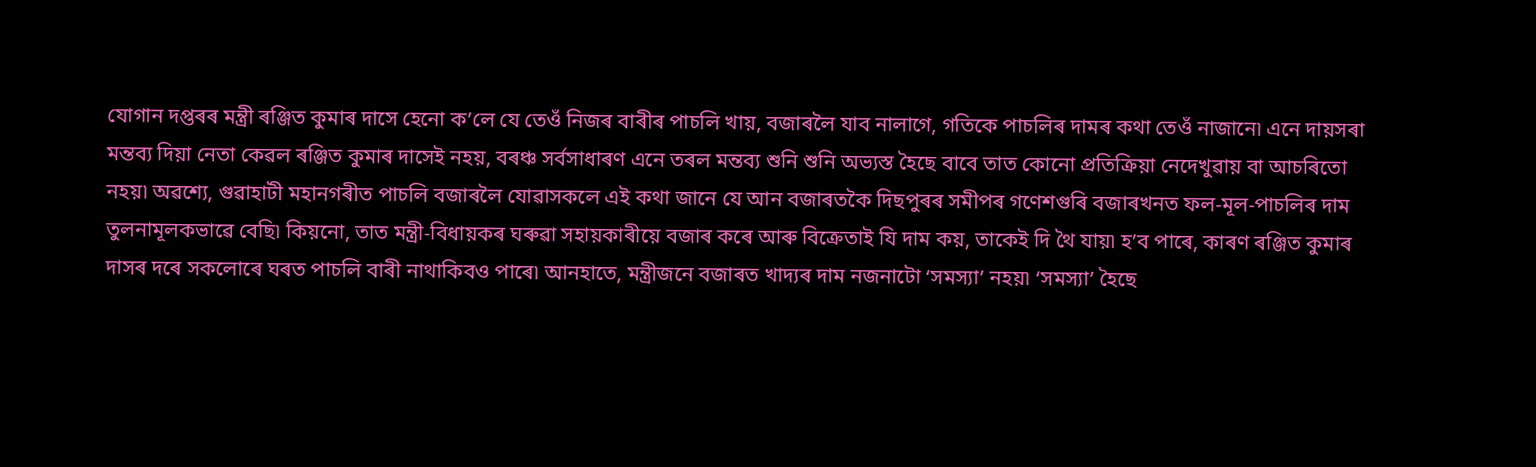যোগান দপ্তৰৰ মন্ত্ৰী ৰঞ্জিত কুমাৰ দাসে হেনো ক’লে যে তেওঁ নিজৰ বাৰীৰ পাচলি খায়, বজাৰলৈ যাব নালাগে, গতিকে পাচলিৰ দামৰ কথা তেওঁ নাজানে৷ এনে দায়সৰা মন্তব্য দিয়া নেতা কেৱল ৰঞ্জিত কুমাৰ দাসেই নহয়, বৰঞ্চ সৰ্বসাধাৰণ এনে তৰল মন্তব্য শুনি শুনি অভ্যস্ত হৈছে বাবে তাত কোনো প্ৰতিক্ৰিয়া নেদেখুৱায় বা আচৰিতো নহয়৷ অৱশ্যে, গুৱাহাটী মহানগৰীত পাচলি বজাৰলৈ যোৱাসকলে এই কথা জানে যে আন বজাৰতকৈ দিছপুৰৰ সমীপৰ গণেশগুৰি বজাৰখনত ফল-মূল-পাচলিৰ দাম তুলনামূলকভাৱে বেছি৷ কিয়নো, তাত মন্ত্ৰী-বিধায়কৰ ঘৰুৱা সহায়কাৰীয়ে বজাৰ কৰে আৰু বিক্ৰেতাই যি দাম কয়, তাকেই দি থৈ যায়৷ হ’ব পাৰে, কাৰণ ৰঞ্জিত কুমাৰ দাসৰ দৰে সকলোৰে ঘৰত পাচলি বাৰী নাথাকিবও পাৰে৷ আনহাতে, মন্ত্ৰীজনে বজাৰত খাদ্যৰ দাম নজনাটো ‘সমস্যা’ নহয়৷ ‘সমস্যা’ হৈছে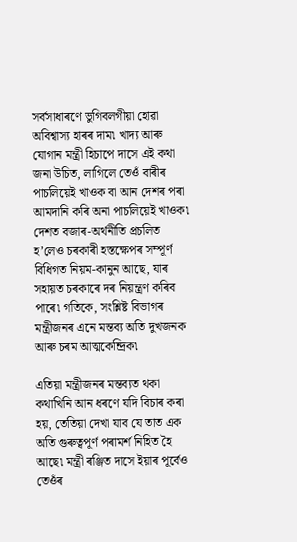সৰ্বসাধাৰণে ভুগিবলগীয়া হোৱা অবিশ্বাস্য হাৰৰ দাম৷ খাদ্য আৰু যোগান মন্ত্ৰী হিচাপে দাসে এই কথা জনা উচিত, লাগিলে তেওঁ বাৰীৰ পাচলিয়েই খাওক বা আন দেশৰ পৰা আমদানি কৰি অনা পাচলিয়েই খাওক৷ দেশত বজাৰ-অৰ্থনীতি প্ৰচলিত হ’লেও চৰকাৰী হস্তক্ষেপৰ সম্পূৰ্ণ বিধিগত নিয়ম-কানুন আছে, যাৰ সহায়ত চৰকাৰে দৰ নিয়ন্ত্ৰণ কৰিব পাৰে৷ গতিকে, সংশ্লিষ্ট বিভাগৰ মন্ত্ৰীজনৰ এনে মন্তব্য অতি দুখজনক আৰু চৰম আত্মকেন্দ্ৰিক৷

এতিয়া মন্ত্ৰীজনৰ মন্তব্যত থকা কথাখিনি আন ধৰণে যদি বিচাৰ কৰা হয়, তেতিয়া দেখা যাব যে তাত এক অতি গুৰুত্বপূৰ্ণ পৰামৰ্শ নিহিত হৈ আছে৷ মন্ত্ৰী ৰঞ্জিত দাসে ইয়াৰ পূৰ্বেও তেওঁৰ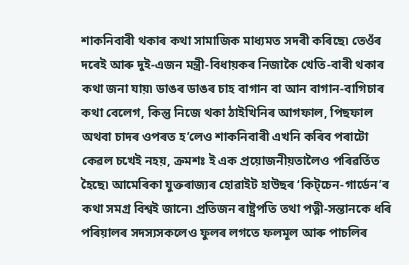শাকনিবাৰী থকাৰ কথা সামাজিক মাধ্যমত সদৰী কৰিছে৷ তেওঁৰ দৰেই আৰু দুই-এজন মন্ত্ৰী-বিধায়কৰ নিজাকৈ খেতি-বাৰী থকাৰ কথা জনা যায়৷ ডাঙৰ ডাঙৰ চাহ বাগান বা আন বাগান-বাগিচাৰ কথা বেলেগ, কিন্তু নিজে থকা ঠাইখিনিৰ আগফাল, পিছফাল অথবা চাদৰ ওপৰত হ’লেও শাকনিবাৰী এখনি কৰিব পৰাটো কেৱল চখেই নহয়, ক্ৰমশঃ ই এক প্ৰয়োজনীয়তালৈও পৰিৱৰ্তিত হৈছে৷ আমেৰিকা যুক্তৰাজ্যৰ হোৱাইট হাউছৰ ‘কিট্‌চেন-গাৰ্ডেন’ৰ কথা সমগ্ৰ বিশ্বই জানে৷ প্ৰতিজন ৰাষ্ট্ৰপতি তথা পত্নী-সন্তানকে ধৰি পৰিয়ালৰ সদস্যসকলেও ফুলৰ লগতে ফলমূল আৰু পাচলিৰ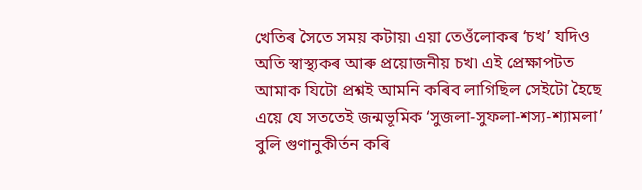খেতিৰ সৈতে সময় কটায়৷ এয়া তেওঁলোকৰ ‘চখ’ যদিও অতি স্বাস্থ্যকৰ আৰু প্ৰয়োজনীয় চখ৷ এই প্ৰেক্ষাপটত আমাক যিটো প্ৰশ্নই আমনি কৰিব লাগিছিল সেইটো হৈছে এয়ে যে সততেই জন্মভূমিক ‘সুজলা-সুফলা-শস্য-শ্যামলা’ বুলি গুণানুকীৰ্তন কৰি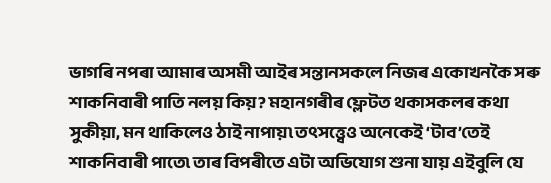ভাগৰি নপৰা আমাৰ অসমী আইৰ সন্তানসকলে নিজৰ একোখনকৈ সৰু শাকনিবাৰী পাতি নলয় কিয়? মহানগৰীৰ ফ্লেটত থকাসকলৰ কথা সুকীয়া, মন থাকিলেও ঠাই নাপায়৷ তৎসত্ত্বেও অনেকেই ‘টাব’তেই শাকনিবাৰী পাতে৷ তাৰ বিপৰীতে এটা অভিযোগ শুনা যায় এইবুলি যে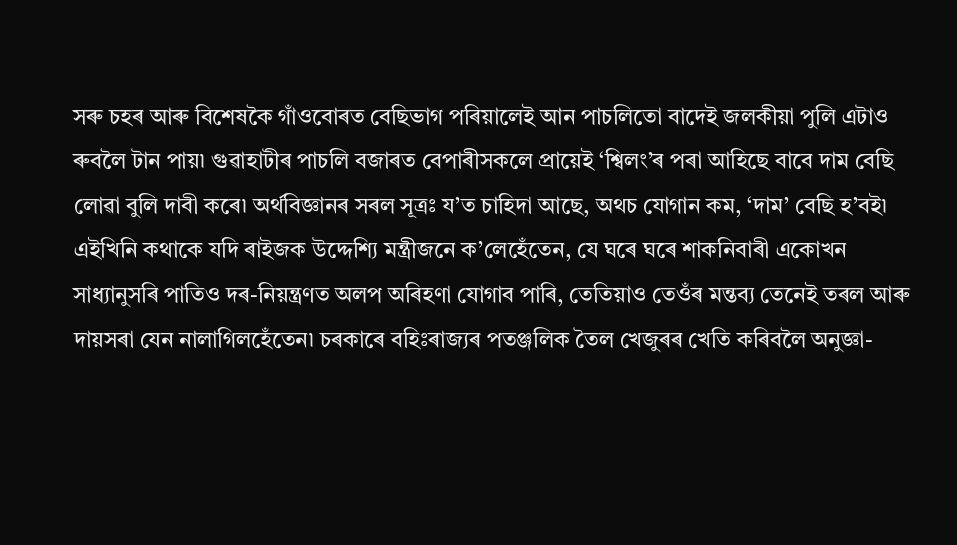সৰু চহৰ আৰু বিশেষকৈ গাঁওবোৰত বেছিভাগ পৰিয়ালেই আন পাচলিতো বাদেই জলকীয়া পুলি এটাও ৰুবলৈ টান পায়৷ গুৱাহাটীৰ পাচলি বজাৰত বেপাৰীসকলে প্ৰায়েই ‘শ্বিলং’ৰ পৰা আহিছে বাবে দাম বেছি লোৱা বুলি দাবী কৰে৷ অৰ্থবিজ্ঞানৰ সৰল সূত্ৰঃ য’ত চাহিদা আছে, অথচ যোগান কম, ‘দাম’ বেছি হ’বই৷ এইখিনি কথাকে যদি ৰাইজক উদ্দেশ্যি মন্ত্ৰীজনে ক’লেহেঁতেন, যে ঘৰে ঘৰে শাকনিবাৰী একোখন সাধ্যানুসৰি পাতিও দৰ-নিয়ন্ত্ৰণত অলপ অৰিহণা যোগাব পাৰি, তেতিয়াও তেওঁৰ মন্তব্য তেনেই তৰল আৰু দায়সৰা যেন নালাগিলহেঁতেন৷ চৰকাৰে বহিঃৰাজ্যৰ পতঞ্জলিক তৈল খেজুৰৰ খেতি কৰিবলৈ অনুজ্ঞা-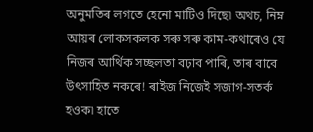অনুমতিৰ লগতে হেনো মাটিও দিছে৷ অথচ, নিম্ন আয়ৰ লোকসকলক সৰু সৰু কাম-কথাৰেও যে নিজৰ আৰ্থিক সচ্ছলতা বঢ়াব পাৰি, তাৰ বাবে উৎসাহিত নকৰে! ৰাইজ নিজেই সজাগ-সতৰ্ক হওক৷ হাতে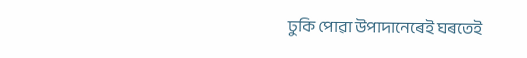ঢুকি পোৱা উপাদানেৰেই ঘৰতেই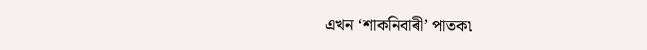এখন ‘শাকনিবাৰী’ পাতক৷